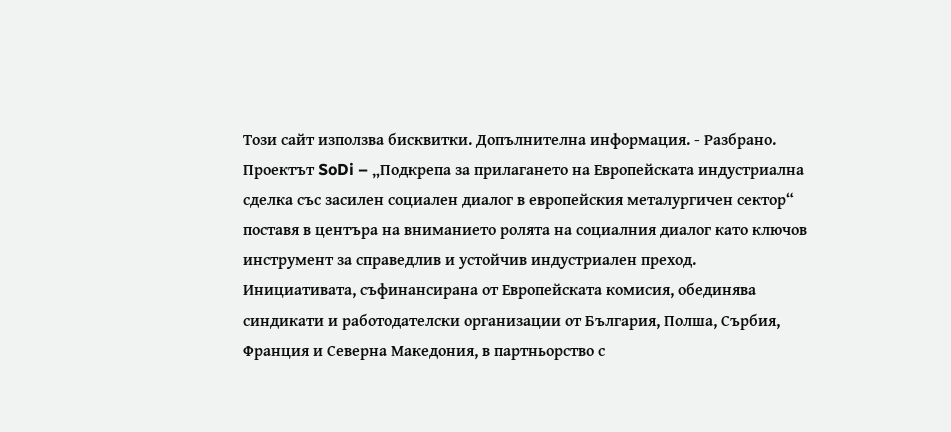Този сайт използва бисквитки. Допълнителна информация. - Разбрано.
Проектът SoDi – „Подкрепа за прилагането на Европейската индустриална сделка със засилен социален диалог в европейския металургичен сектор“ поставя в центъра на вниманието ролята на социалния диалог като ключов инструмент за справедлив и устойчив индустриален преход.
Инициативата, съфинансирана от Европейската комисия, обединява синдикати и работодателски организации от България, Полша, Сърбия, Франция и Северна Македония, в партньорство с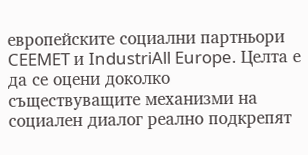европейските социални партньори CEEMET и IndustriAll Europe. Целта е да се оцени доколко съществуващите механизми на социален диалог реално подкрепят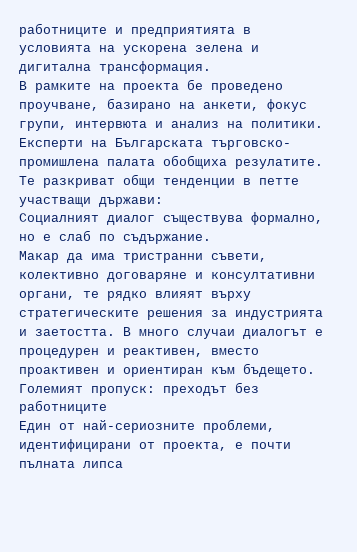работниците и предприятията в условията на ускорена зелена и дигитална трансформация.
В рамките на проекта бе проведено проучване, базирано на анкети, фокус групи, интервюта и анализ на политики. Експерти на Българската търговско-промишлена палата обобщиха резулатите. Те разкриват общи тенденции в петте участващи държави:
Социалният диалог съществува формално, но е слаб по съдържание.
Макар да има тристранни съвети, колективно договаряне и консултативни органи, те рядко влияят върху стратегическите решения за индустрията и заетостта. В много случаи диалогът е процедурен и реактивен, вместо проактивен и ориентиран към бъдещето.
Големият пропуск: преходът без работниците
Един от най-сериозните проблеми, идентифицирани от проекта, е почти пълната липса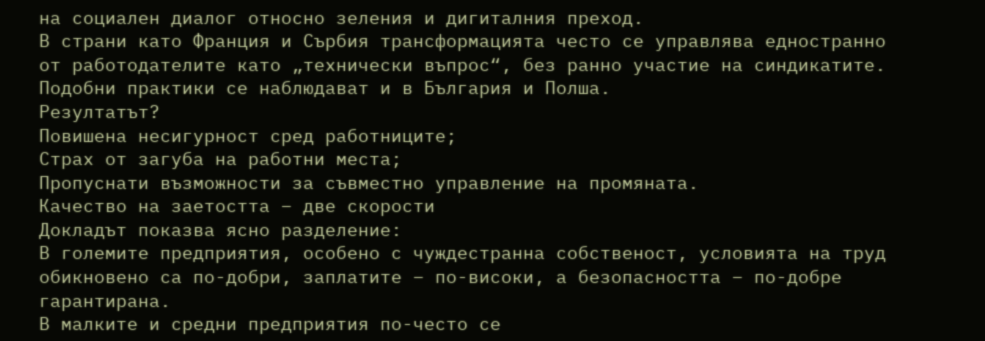на социален диалог относно зеления и дигиталния преход.
В страни като Франция и Сърбия трансформацията често се управлява едностранно от работодателите като „технически въпрос“, без ранно участие на синдикатите. Подобни практики се наблюдават и в България и Полша.
Резултатът?
Повишена несигурност сред работниците;
Страх от загуба на работни места;
Пропуснати възможности за съвместно управление на промяната.
Качество на заетостта – две скорости
Докладът показва ясно разделение:
В големите предприятия, особено с чуждестранна собственост, условията на труд обикновено са по-добри, заплатите – по-високи, а безопасността – по-добре гарантирана.
В малките и средни предприятия по-често се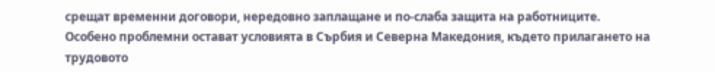срещат временни договори, нередовно заплащане и по-слаба защита на работниците.
Особено проблемни остават условията в Сърбия и Северна Македония, където прилагането на трудовото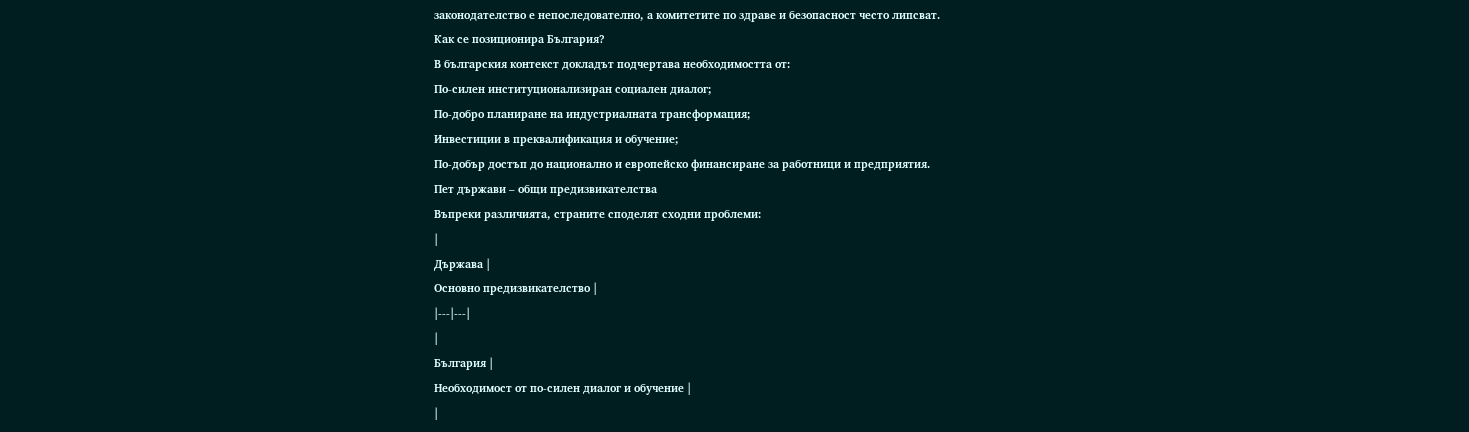законодателство е непоследователно, а комитетите по здраве и безопасност често липсват.
Как се позиционира България?
В българския контекст докладът подчертава необходимостта от:
По-силен институционализиран социален диалог;
По-добро планиране на индустриалната трансформация;
Инвестиции в преквалификация и обучение;
По-добър достъп до национално и европейско финансиране за работници и предприятия.
Пет държави – общи предизвикателства
Въпреки различията, страните споделят сходни проблеми:
|
Държава |
Основно предизвикателство |
|---|---|
|
България |
Необходимост от по-силен диалог и обучение |
|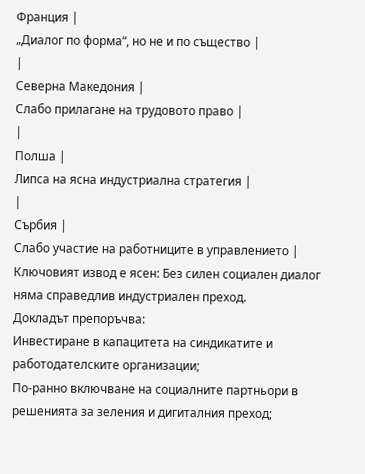Франция |
„Диалог по форма“, но не и по същество |
|
Северна Македония |
Слабо прилагане на трудовото право |
|
Полша |
Липса на ясна индустриална стратегия |
|
Сърбия |
Слабо участие на работниците в управлението |
Ключовият извод е ясен: Без силен социален диалог няма справедлив индустриален преход.
Докладът препоръчва:
Инвестиране в капацитета на синдикатите и работодателските организации;
По-ранно включване на социалните партньори в решенията за зеления и дигиталния преход;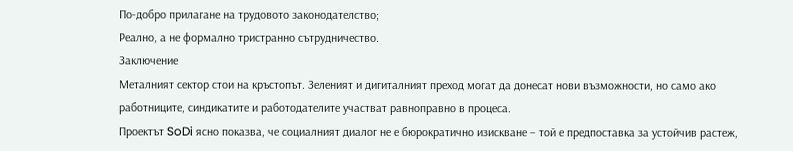По-добро прилагане на трудовото законодателство;
Реално, а не формално тристранно сътрудничество.
Заключение
Металният сектор стои на кръстопът. Зеленият и дигиталният преход могат да донесат нови възможности, но само ако работниците, синдикатите и работодателите участват равноправно в процеса.
Проектът SoDi ясно показва, че социалният диалог не е бюрократично изискване – той е предпоставка за устойчив растеж,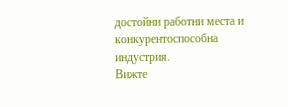достойни работни места и конкурентоспособна индустрия.
Вижте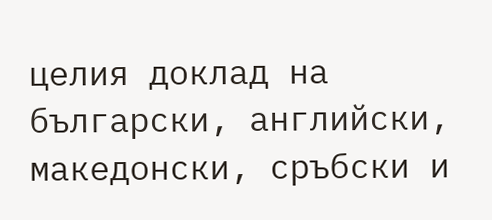целия доклад на български, английски, македонски, сръбски и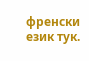френски език тук.